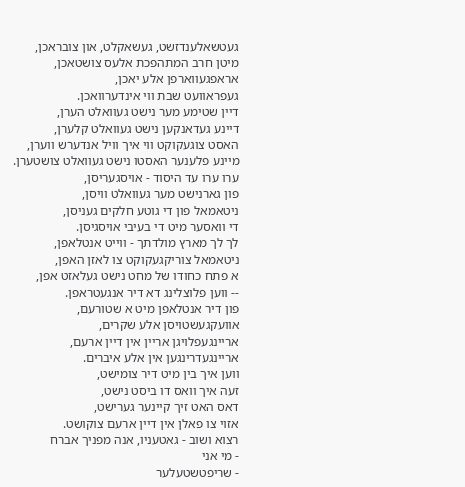געטשאלענדזשט, געשאקלט, און צובראכן,
מיטן חרב המתהפכת אלעס צושטאכן,
אראפגעווארפן אלע יאכן,
געפראוועט שבת ווי אינדערוואכן.
דיין שטימע מער נישט געוואלט הערן,
דיינע געדאנקען נישט געוואלט קלערן,
האסט צוגעקוקט ווי איך וויל אנדערש ווערן,
מיינע פלענער האסטו נישט געוואלט צושטערן.
ערו ערו עד היסוד - אויסגעריסן,
פון גארנישט מער געוואלט וויסן,
ניטאמאל פון די גוטע חלקים געניסן,
די וואסער מיט די בעיבי אויסגיסן.
לך לך מארץ מולדתך - ווייט אנטלאפן,
ניטאמאל צוריקגעקוקט צו לאזן האפן,
א פתח כחודו של מחט נישט געלאזט אפן,
-- ווען פלוצלינג דא דיר אנגעטראפן.
פון דיר אנטלאפן מיט א שטורעם,
אוועקגעשטויסן אלע שקרים,
אריינגעפלויגן אריין אין דיין ארעם,
אריינגעדרינגען אין אלע איברים.
ווען איך בין מיט דיר צומישט,
זעה איך וואס דו ביסט נישט,
דאס האט זיך קיינער גערישט,
אזוי צו פאלן אין דיין ארעם צוקושט.
רצוא ושוב - גאטעניו, אנה מפניך אברח
- מי אני
- שריפטשטעלער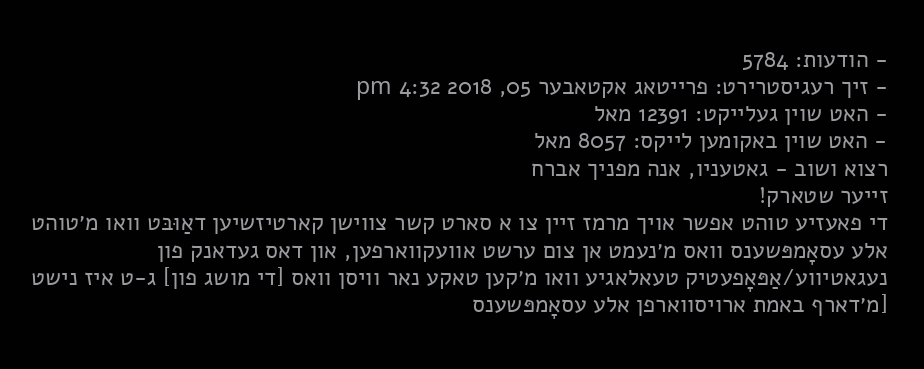- הודעות: 5784
- זיך רעגיסטרירט: פרייטאג אקטאבער 05, 2018 4:32 pm
- האט שוין געלייקט: 12391 מאל
- האט שוין באקומען לייקס: 8057 מאל
רצוא ושוב - גאטעניו, אנה מפניך אברח
זייער שטארק!
די פאעזיע טוהט אפשר אויך מרמז זיין צו א סארט קשר צווישן קארטיזשיען דאַוּבּט וואו מ׳טוהט אלע עסאָמפּשענס וואס מ׳נעמט אן צום ערשט אוועקווארפען, און דאס געדאנק פון נעגאטיווע/אַפּאָפעטיק טעאלאגיע וואו מ׳קען טאקע נאר וויסן וואס [די מושג פון] ג-ט איז נישט [מ׳דארף באמת ארויסווארפן אלע עסאָמפּשענס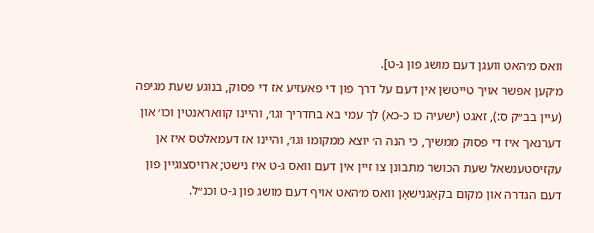וואס מ׳האט וועגן דעם מושג פון ג-ט].
מ׳קען אפשר אויך טייטשן אין דעם על דרך פון די פאעזיע אז די פסוק, בנוגע שעת מגיפה (עיין בב״ק ס:), זאגט (ישעיה כו כ-כא) לך עמי בא בחדריך וגו׳, והיינו קוואראנטין וכו׳ און דערנאך איז די פסוק ממשיך, כי הנה ה׳ יוצא ממקומו וגו׳, והיינו אז דעמאלטס איז אן עקזיסטענשאל שעת הכושר מתבונן צו זיין אין דעם וואס ג-ט איז נישט; ארויסצוגיין פון דעם הגדרה און מקום בקאַגנישׁאָן וואס מ׳האט אויף דעם מושג פון ג-ט וכנ״ל.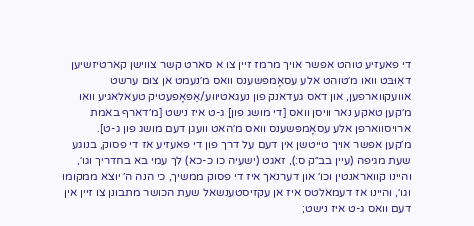די פאעזיע טוהט אפשר אויך מרמז זיין צו א סארט קשר צווישן קארטיזשיען דאַוּבּט וואו מ׳טוהט אלע עסאָמפּשענס וואס מ׳נעמט אן צום ערשט אוועקווארפען, און דאס געדאנק פון נעגאטיווע/אַפּאָפעטיק טעאלאגיע וואו מ׳קען טאקע נאר וויסן וואס [די מושג פון] ג-ט איז נישט [מ׳דארף באמת ארויסווארפן אלע עסאָמפּשענס וואס מ׳האט וועגן דעם מושג פון ג-ט].
מ׳קען אפשר אויך טייטשן אין דעם על דרך פון די פאעזיע אז די פסוק, בנוגע שעת מגיפה (עיין בב״ק ס:), זאגט (ישעיה כו כ-כא) לך עמי בא בחדריך וגו׳, והיינו קוואראנטין וכו׳ און דערנאך איז די פסוק ממשיך, כי הנה ה׳ יוצא ממקומו וגו׳, והיינו אז דעמאלטס איז אן עקזיסטענשאל שעת הכושר מתבונן צו זיין אין דעם וואס ג-ט איז נישט;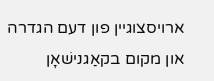ארויסצוגיין פון דעם הגדרה און מקום בקאַגנישׁאָן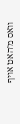וואס מ׳האט אויף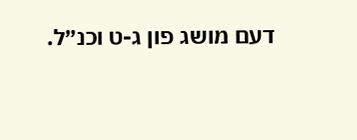דעם מושג פון ג-ט וכנ״ל.